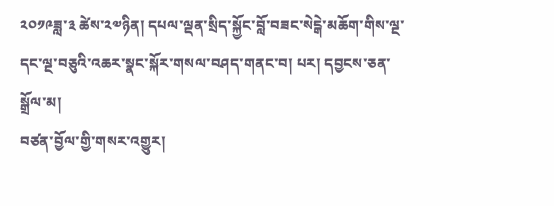༢༠༡༩ཟླ་༣ ཚེས་༢༧ཉིན། དཔལ་ལྡན་སྲིད་སྐྱོང་བློ་བཟང་སེངྒེ་མཆོག་གིས་ལྔ་དང་ལྔ་བཅུའི་འཆར་སྣང་སྐོར་གསལ་བཤད་གནང་བ། པར། དབྱངས་ཅན་སྒྲོལ་མ།
བཙན་བྱོལ་གྱི་གསར་འགྱུར།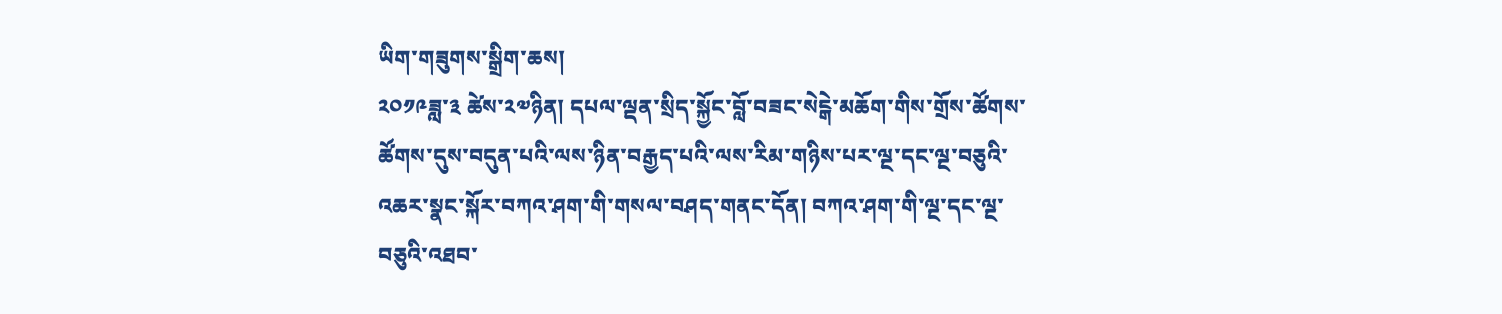ཡིག་གཟུགས་སྒྲིག་ཆས།
༢༠༡༩ཟླ་༣ ཚེས་༢༧ཉིན། དཔལ་ལྡན་སྲིད་སྐྱོང་བློ་བཟང་སེངྒེ་མཆོག་གིས་གྲོས་ཚོགས་ཚོགས་དུས་བདུན་པའི་ལས་ཉིན་བརྒྱད་པའི་ལས་རིམ་གཉིས་པར་ལྔ་དང་ལྔ་བཅུའི་འཆར་སྣང་སྐོར་བཀའ་ཤག་གི་གསལ་བཤད་གནང་དོན། བཀའ་ཤག་གི་ལྔ་དང་ལྔ་བཅུའི་འཐབ་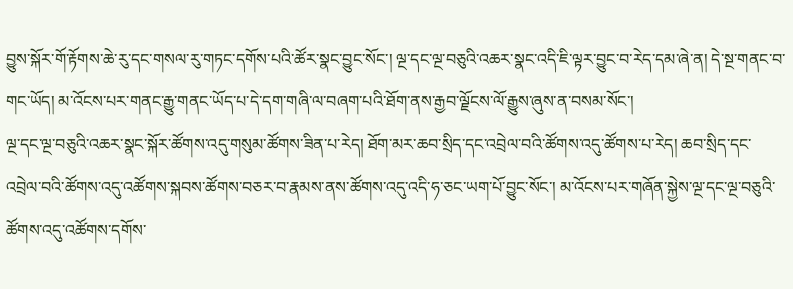བྱུས་སྐོར་གོ་རྟོགས་ཆེ་རུ་དང་གསལ་རུ་གཏང་དགོས་པའི་ཚོར་སྣང་བྱུང་སོང་། ལྔ་དང་ལྔ་བཅུའི་འཆར་སྣང་འདི་ཇི་ལྟར་བྱུང་བ་རེད་དམ་ཞེ་ན། དེ་སྔ་གནང་བ་གང་ཡོད། མ་འོངས་པར་གནང་རྒྱུ་གནང་ཡོད་པ་དེ་དག་གཞི་ལ་བཞག་པའི་ཐོག་ནས་རྒྱབ་ལྗོངས་ལོ་རྒྱུས་ཞུས་ན་བསམ་སོང་།
ལྔ་དང་ལྔ་བཅུའི་འཆར་སྣང་སྐོར་ཚོགས་འདུ་གསུམ་ཚོགས་ཟིན་པ་རེད། ཐོག་མར་ཆབ་སྲིད་དང་འབྲེལ་བའི་ཚོགས་འདུ་ཚོགས་པ་རེད། ཆབ་སྲིད་དང་འབྲེལ་བའི་ཚོགས་འདུ་འཚོགས་སྐབས་ཚོགས་བཅར་བ་རྣམས་ནས་ཚོགས་འདུ་འདི་ཧ་ཅང་ཡག་པོ་བྱུང་སོང་། མ་འོངས་པར་གཞོན་སྐྱེས་ལྔ་དང་ལྔ་བཅུའི་ཚོགས་འདུ་འཚོགས་དགོས་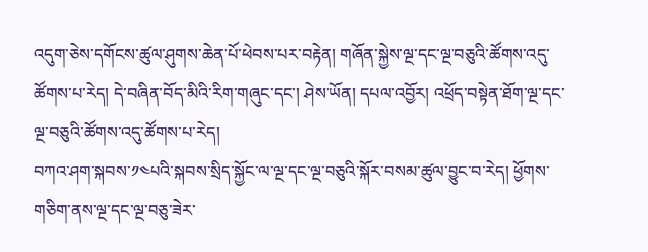འདུག་ཅེས་དགོངས་ཚུལ་ཤུགས་ཆེན་པོ་ཕེབས་པར་བརྟེན། གཞོན་སྐྱེས་ལྔ་དང་ལྔ་བཅུའི་ཚོགས་འདུ་ཚོགས་པ་རེད། དེ་བཞིན་བོད་མིའི་རིག་གཞུང་དང་། ཤེས་ཡོན། དཔལ་འབྱོར། འཕྲོད་བསྟེན་ཐོག་ལྔ་དང་ལྔ་བཅུའི་ཚོགས་འདུ་ཚོགས་པ་རེད།
བཀའ་ཤག་སྐབས་༡༤པའི་སྐབས་སྲིད་སྐྱོང་ལ་ལྔ་དང་ལྔ་བཅུའི་སྐོར་བསམ་ཚུལ་བྱུང་བ་རེད། ཕྱོགས་གཅིག་ནས་ལྔ་དང་ལྔ་བཅུ་ཟེར་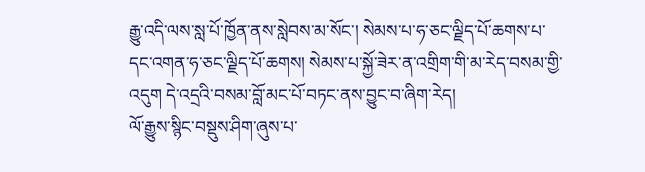རྒྱུ་འདི་ལས་སླ་པོ་ཁྱོན་ནས་སླེབས་མ་སོང་། སེམས་པ་ཧ་ཅང་ལྗིད་པོ་ཆགས་པ་དང་འགན་ཧ་ཅང་ལྗིད་པོ་ཆགས། སེམས་པ་སྐྱོ་ཟེར་ན་འགྲིག་གི་མ་རེད་བསམ་གྱི་འདུག དེ་འདྲའི་བསམ་བློ་མང་པོ་བཏང་ནས་བྱུང་བ་ཞིག་རེད།
ལོ་རྒྱུས་སྙིང་བསྡུས་ཤིག་ཞུས་པ་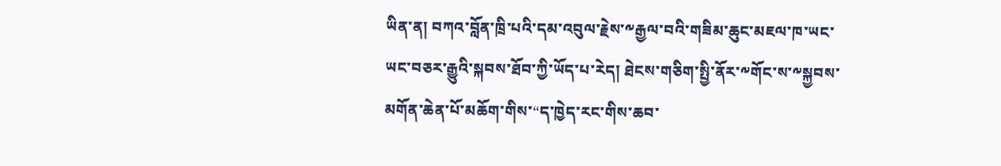ཡིན་ན། བཀའ་བློན་ཁྲི་པའི་དམ་འབུལ་རྗེས་༸རྒྱལ་བའི་གཟིམ་ཆུང་མཇལ་ཁ་ཡང་ཡང་བཅར་རྒྱུའི་སྐབས་ཐོབ་ཀྱི་ཡོད་པ་རེད། ཐེངས་གཅིག་སྤྱི་ནོར་༸གོང་ས་༸སྐྱབས་མགོན་ཆེན་པོ་མཆོག་གིས་“ད་ཁྱེད་རང་གིས་ཆབ་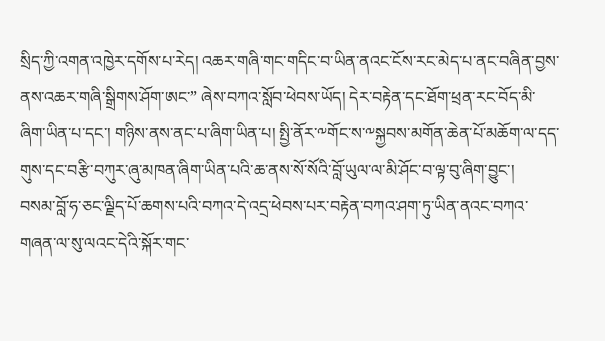སྲིད་ཀྱི་འགན་འཁྱེར་དགོས་པ་རེད། འཆར་གཞི་གང་གདིང་བ་ཡིན་ནའང་ངོས་རང་མེད་པ་ནང་བཞིན་བྱས་ནས་འཆར་གཞི་སྒྲིགས་ཤོག་ཨང་” ཞེས་བཀའ་སློབ་ཕེབས་ཡོད། དེར་བརྟེན་དང་ཐོག་ཕྲན་རང་བོད་མི་ཞིག་ཡིན་པ་དང་། གཉིས་ནས་ནང་པ་ཞིག་ཡིན་པ། སྤྱི་ནོར་༸གོང་ས་༸སྐྱབས་མགོན་ཆེན་པོ་མཆོག་ལ་དད་གུས་དང་བརྩི་བཀུར་ཞུ་མཁན་ཞིག་ཡིན་པའི་ཆ་ནས་སོ་སོའི་བློ་ཡུལ་ལ་མི་ཤོང་བ་ལྟ་བུ་ཞིག་བྱུང་།
བསམ་བློ་ཧ་ཅང་ལྗིད་པོ་ཆགས་པའི་བཀའ་དེ་འདྲ་ཕེབས་པར་བརྟེན་བཀའ་ཤག་ཏུ་ཡིན་ནའང་བཀའ་གཞན་ལ་སུ་ལའང་དེའི་སྐོར་གང་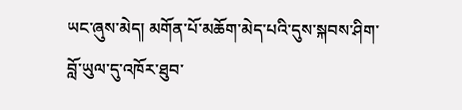ཡང་ཞུས་མེད། མགོན་པོ་མཆོག་མེད་པའི་དུས་སྐབས་ཤིག་བློ་ཡུལ་དུ་འཁོར་ཐུབ་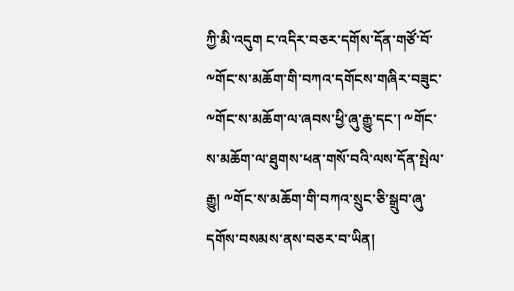ཀྱི་མི་འདུག ང་འདིར་བཅར་དགོས་དོན་གཙོ་བོ་༸གོང་ས་མཆོག་གི་བཀའ་དགོངས་གཞིར་བཟུང་༸གོང་ས་མཆོག་ལ་ཞབས་ཕྱི་ཞུ་རྒྱུ་དང་། ༸གོང་ས་མཆོག་ལ་ཐུགས་ཕན་གསོ་བའི་ལས་དོན་སྤེལ་རྒྱུ། ༸གོང་ས་མཆོག་གི་བཀའ་སྲུང་ཅི་སྒྲུབ་ཞུ་དགོས་བསམས་ནས་བཅར་བ་ཡིན།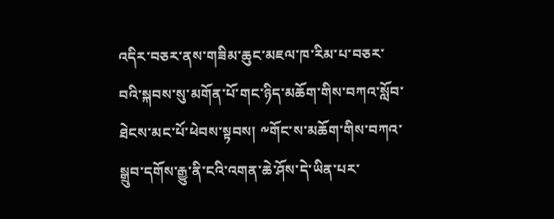འདིར་བཅར་ནས་གཟིམ་ཆུང་མཇལ་ཁ་རིམ་པ་བཅར་བའི་སྐབས་སུ་མགོན་པོ་གང་ཉིད་མཆོག་གིས་བཀའ་སློབ་ཐེངས་མང་པོ་ཕེབས་སྟབས། ༸གོང་ས་མཆོག་གིས་བཀའ་སྒྲུབ་དགོས་རྒྱུ་ནི་ངའི་འགན་ཆེ་ཤོས་དེ་ཡིན་པར་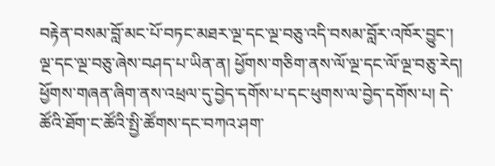བརྟེན་བསམ་བློ་མང་པོ་བཏང་མཐར་ལྔ་དང་ལྔ་བཅུ་འདི་བསམ་བློར་འཁོར་བྱུང་། ལྔ་དང་ལྔ་བཅུ་ཞེས་བཤད་པ་ཡིན་ན། ཕྱོགས་གཅིག་ནས་ལོ་ལྔ་དང་ལོ་ལྔ་བཅུ་རེད། ཕྱོགས་གཞན་ཞིག་ནས་འཕྲལ་དུ་བྱེད་དགོས་པ་དང་ཕུགས་ལ་བྱེད་དགོས་པ། དེ་ཚོའི་ཐོག་ང་ཚོའི་སྤྱི་ཚོགས་དང་བཀའ་ཤག་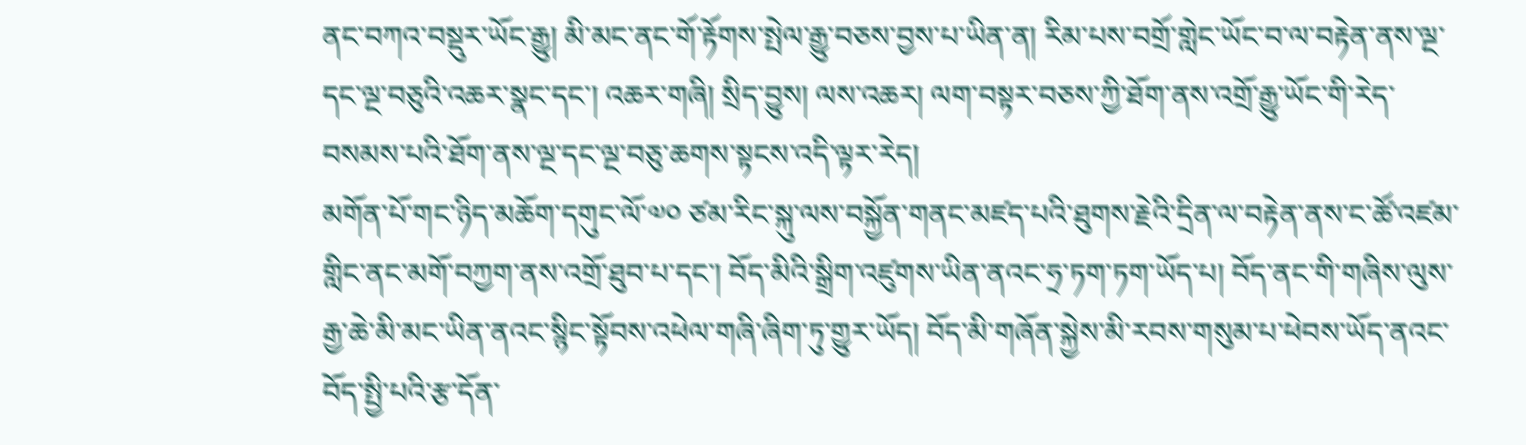ནང་བཀའ་བསྡུར་ཡོང་རྒྱུ། མི་མང་ནང་གོ་རྟོགས་སྤེལ་རྒྱུ་བཅས་བྱས་པ་ཡིན་ན། རིམ་པས་བགྲོ་གླེང་ཡོང་བ་ལ་བརྟེན་ནས་ལྔ་དང་ལྔ་བཅུའི་འཆར་སྣང་དང་། འཆར་གཞི། སྲིད་བྱུས། ལས་འཆར། ལག་བསྟར་བཅས་ཀྱི་ཐོག་ནས་འགྲོ་རྒྱུ་ཡོང་གི་རེད་བསམས་པའི་ཐོག་ནས་ལྔ་དང་ལྔ་བཅུ་ཆགས་སྟངས་འདི་ལྟར་རེད།
མགོན་པོ་གང་ཉིད་མཆོག་དགུང་ལོ་༧༠ ཙམ་རིང་སྐུ་ལས་བསྐྱོན་གནང་མཛད་པའི་ཐུགས་རྗེའི་དྲིན་ལ་བརྟེན་ནས་ང་ཚོ་འཛམ་གླིང་ནང་མགོ་བཀྱག་ནས་འགྲོ་ཐུབ་པ་དང་། བོད་མིའི་སྒྲིག་འཛུགས་ཡིན་ནའང་ཧྲ་ཏག་ཏག་ཡོད་པ། བོད་ནང་གི་གཞིས་ལུས་རྒྱ་ཆེ་མི་མང་ཡིན་ནའང་སྙིང་སྟོབས་འཕེལ་གཞི་ཞིག་ཏུ་གྱུར་ཡོད། བོད་མི་གཞོན་སྐྱེས་མི་རབས་གསུམ་པ་ཕེབས་ཡོད་ནའང་བོད་སྤྱི་པའི་རྩ་དོན་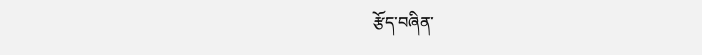རྩོད་བཞིན་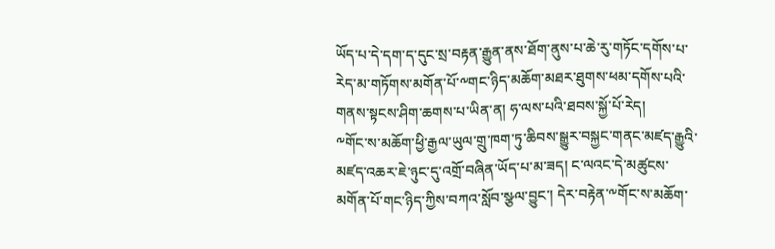ཡོད་པ་དེ་དག་ད་དུང་སྲ་བརྟན་རྒྱུན་ནས་ཐོག་ནུས་པ་ཆེ་རུ་གཏོང་དགོས་པ་རེད་མ་གཏོགས་མགོན་པོ་༸གང་ཉིད་མཆོག་མཐར་ཐུགས་ཕམ་དགོས་པའི་གནས་སྟངས་ཤིག་ཆགས་པ་ཡིན་ན། ཧ་ལས་པའི་ཐབས་སྐྱོ་པོ་རེད།
༸གོང་ས་མཆོག་ཕྱི་རྒྱལ་ཡུལ་གྲུ་ཁག་ཏུ་ཆིབས་སྒྱུར་བསྐྱང་གནང་མཛད་རྒྱུའི་མཛད་འཆར་ཇེ་ཉུང་དུ་འགྲོ་བཞིན་ཡོད་པ་མ་ཟད། ང་ལའང་དེ་མཚུངས་མགོན་པོ་གང་ཉིད་ཀྱིས་བཀའ་སློབ་སྩལ་བྱུང་། དེར་བརྟེན་༸གོང་ས་མཆོག་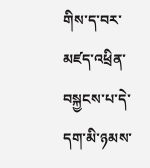གིས་ད་བར་མཛད་འཕྲིན་བསྐྱངས་པ་དེ་དག་མི་ཉམས་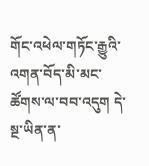གོང་འཕེལ་གཏོང་རྒྱུའི་འགན་བོད་མི་མང་ཚོགས་ལ་བབ་འདུག དེ་སྔ་ཡིན་ན་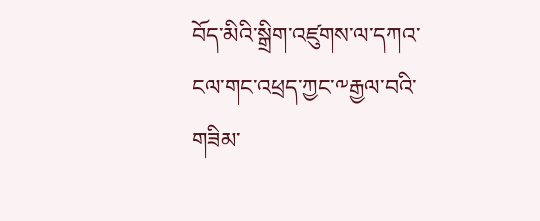བོད་མིའི་སྒྲིག་འཛུགས་ལ་དཀའ་ངལ་གང་འཕྲད་ཀྱང་༸རྒྱལ་བའི་གཟིམ་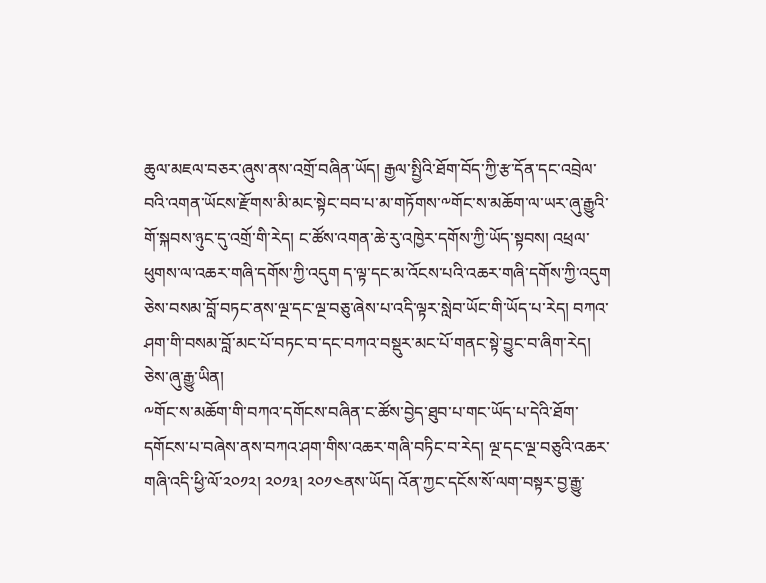ཆུལ་མཇལ་བཅར་ཞུས་ནས་འགྲོ་བཞིན་ཡོད། རྒྱལ་སྤྱིའི་ཐོག་བོད་ཀྱི་རྩ་དོན་དང་འབྲེལ་བའི་འགན་ཡོངས་རྫོགས་མི་མང་སྟེང་བབ་པ་མ་གཏོགས་༸གོང་ས་མཆོག་ལ་ཡར་ཞུ་རྒྱུའི་གོ་སྐབས་ཉུང་དུ་འགྲོ་གི་རེད། ང་ཚོས་འགན་ཆེ་རུ་འཁྱེར་དགོས་ཀྱི་ཡོད་སྟབས། འཕྲལ་ཕུགས་ལ་འཆར་གཞི་དགོས་ཀྱི་འདུག ད་ལྟ་དང་མ་འོངས་པའི་འཆར་གཞི་དགོས་ཀྱི་འདུག ཅེས་བསམ་བློ་བཏང་ནས་ལྔ་དང་ལྔ་བཅུ་ཞེས་པ་འདི་ལྟར་སླེབ་ཡོང་གི་ཡོད་པ་རེད། བཀའ་ཤག་གི་བསམ་བློ་མང་པོ་བཏང་བ་དང་བཀའ་བསྡུར་མང་པོ་གནང་སྟེ་བྱུང་བ་ཞིག་རེད། ཅེས་ཞུ་རྒྱུ་ཡིན།
༸གོང་ས་མཆོག་གི་བཀའ་དགོངས་བཞིན་ང་ཚོས་བྱེད་ཐུབ་པ་གང་ཡོད་པ་དེའི་ཐོག་དགོངས་པ་བཞེས་ནས་བཀའ་ཤག་གིས་འཆར་གཞི་བཏིང་བ་རེད། ལྔ་དང་ལྔ་བཅུའི་འཆར་གཞི་འདི་ཕྱི་ལོ་༢༠༡༢། ༢༠༡༣། ༢༠༡༤ནས་ཡོད། འོན་ཀྱང་དངོས་སོ་ལག་བསྟར་བྱ་རྒྱུ་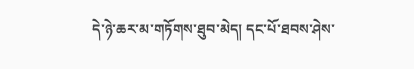དེ་ཉེ་ཆར་མ་གཏོགས་ཐུབ་མེད། དང་པོ་ཐབས་ཤེས་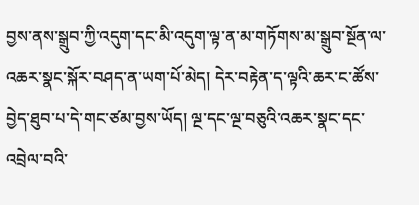བྱས་ནས་སྒྲུབ་ཀྱི་འདུག་དང་མི་འདུག་ལྟ་ན་མ་གཏོགས་མ་སྒྲུབ་སྔོན་ལ་འཆར་སྣང་སྐོར་བཤད་ན་ཡག་པོ་མེད། དེར་བརྟེན་ད་ལྟའི་ཆར་ང་ཚོས་བྱེད་ཐུབ་པ་དེ་གང་ཙམ་བྱས་ཡོད། ལྔ་དང་ལྔ་བཅུའི་འཆར་སྣང་དང་འབྲེལ་བའི་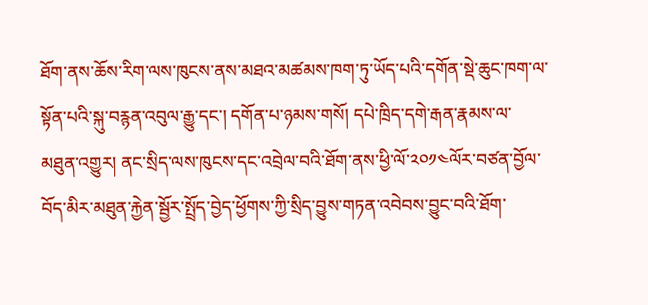ཐོག་ནས་ཆོས་རིག་ལས་ཁུངས་ནས་མཐའ་མཚམས་ཁག་ཏུ་ཡོད་པའི་དགོན་སྡེ་ཆུང་ཁག་ལ་སྟོན་པའི་སྐུ་བརྙན་འབུལ་རྒྱུ་དང་། དགོན་པ་ཉམས་གསོ། དཔེ་ཁྲིད་དགེ་རྒན་རྣམས་ལ་མཐུན་འགྱུར། ནང་སྲིད་ལས་ཁུངས་དང་འབྲེལ་བའི་ཐོག་ནས་ཕྱི་ལོ་༢༠༡༤ལོར་བཙན་བྱོལ་བོད་མིར་མཐུན་རྐྱེན་སྦྱོར་སྤྲོད་བྱེད་ཕྱོགས་ཀྱི་སྲིད་བྱུས་གཏན་འབེབས་བྱུང་བའི་ཐོག་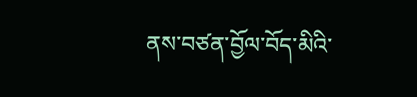ནས་བཙན་བྱོལ་བོད་མིའི་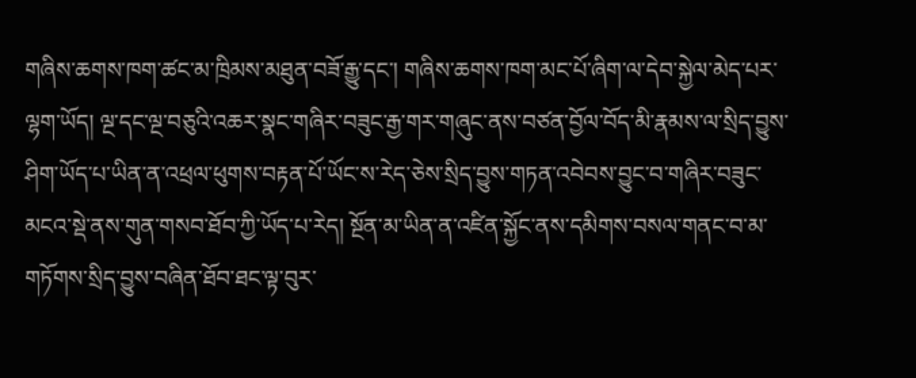གཞིས་ཆགས་ཁག་ཚང་མ་ཁྲིམས་མཐུན་བཟོ་རྒྱུ་དང་། གཞིས་ཆགས་ཁག་མང་པོ་ཞིག་ལ་དེབ་སྐྱེལ་མེད་པར་ལྷག་ཡོད། ལྔ་དང་ལྔ་བཅུའི་འཆར་སྣང་གཞིར་བཟུང་རྒྱ་གར་གཞུང་ནས་བཙན་བྱོལ་བོད་མི་རྣམས་ལ་སྲིད་བྱུས་ཤིག་ཡོད་པ་ཡིན་ན་འཕྲལ་ཕུགས་བརྟན་པོ་ཡོང་ས་རེད་ཅེས་སྲིད་བྱུས་གཏན་འབེབས་བྱུང་བ་གཞིར་བཟུང་མངའ་སྡེ་ནས་གུན་གསབ་ཐོབ་ཀྱི་ཡོད་པ་རེད། སྔོན་མ་ཡིན་ན་འཛིན་སྐྱོང་ནས་དམིགས་བསལ་གནང་བ་མ་གཏོགས་སྲིད་བྱུས་བཞིན་ཐོབ་ཐང་ལྟ་བུར་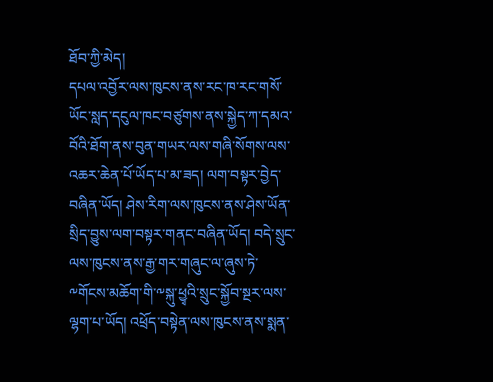ཐོབ་ཀྱི་མེད།
དཔལ་འབྱོར་ལས་ཁུངས་ནས་རང་ཁ་རང་གསོ་ཡོང་སླད་དངུལ་ཁང་བཙུགས་ནས་སྐྱེད་ཀ་དམའ་བོའི་ཐོག་ནས་བུན་གཡར་ལས་གཞི་སོགས་ལས་འཆར་ཆེན་པོ་ཡོད་པ་མ་ཟད། ལག་བསྟར་བྱེད་བཞིན་ཡོད། ཤེས་རིག་ལས་ཁུངས་ནས་ཤེས་ཡོན་སྲིད་བྱུས་ལག་བསྟར་གནང་བཞིན་ཡོད། བདེ་སྲུང་ལས་ཁུངས་ནས་རྒྱ་གར་གཞུང་ལ་ཞུས་ཏེ་༸གོངས་མཆོག་གི་༸སྐུ་ཕྱྭའི་སྲུང་སྐྱོབ་སྔར་ལས་ལྷག་པ་ཡོད། འཕྲོད་བསྟེན་ལས་ཁུངས་ནས་སྨན་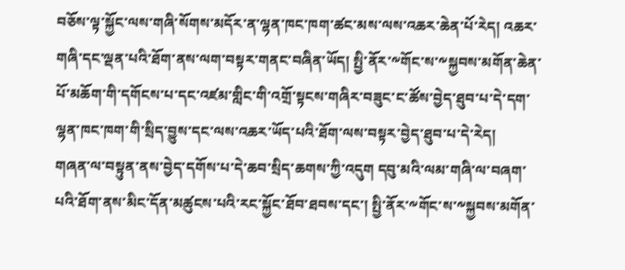བཅོས་ལྟ་སྐྱོང་ལས་གཞི་སོགས་མདོར་ན་ལྷན་ཁང་ཁག་ཚང་མས་ལས་འཆར་ཆེན་པོ་རེད། འཆར་གཞི་དང་ལྡན་པའི་ཐོག་ནས་ལག་བསྟར་གནང་བཞིན་ཡོད། སྤྱི་ནོར་༸གོང་ས་༸སྐྱབས་མགོན་ཆེན་པོ་མཆོག་གི་དགོངས་པ་དང་འཛམ་གླིང་གི་འགྲོ་སྟངས་གཞིར་བཟུང་ང་ཚོས་བྱེད་ཐུབ་པ་དེ་དག་ལྷན་ཁང་ཁག་གི་སྲིད་བྱུས་དང་ལས་འཆར་ཡོད་པའི་ཐོག་ལས་བསྟར་བྱེད་ཐུབ་པ་དེ་རེད།
གཞན་ལ་བསྟུན་ནས་བྱེད་དགོས་པ་དེ་ཆབ་སྲིད་ཆགས་ཀྱི་འདུག དབུ་མའི་ལམ་གཞི་ལ་བཞག་པའི་ཐོག་ནས་མིང་དོན་མཚུངས་པའི་རང་སྐྱོང་ཐོབ་ཐབས་དང་། སྤྱི་ནོར་༸གོང་ས་༸སྐྱབས་མགོན་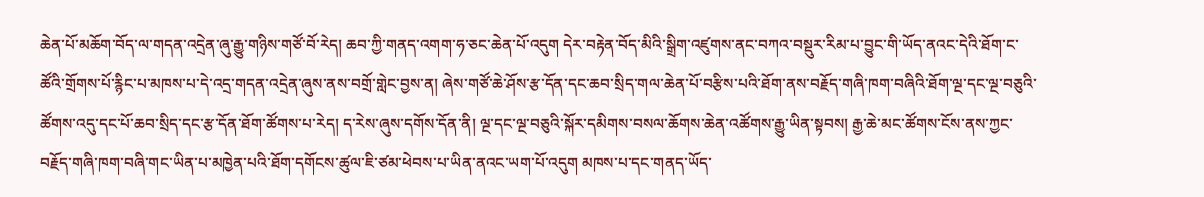ཆེན་པོ་མཆོག་བོད་ལ་གདན་འདྲེན་ཞུ་རྒྱུ་གཉིས་གཙོ་བོ་རེད། ཆབ་ཀྱི་གནད་འགག་ཧ་ཅང་ཆེན་པོ་འདུག དེར་བརྟེན་བོད་མིའི་སྒྲིག་འཛུགས་ནང་བཀའ་བསྡུར་རིམ་པ་བྱུང་གི་ཡོད་ནའང་དེའི་ཐོག་ང་ཚོའི་གྲོགས་པོ་རྙིང་པ་མཁས་པ་དེ་འདྲ་གདན་འདྲེན་ཞུས་ནས་བགྲོ་གླེང་བྱས་ན། ཞེས་གཙོ་ཆེ་ཤོས་རྩ་དོན་དང་ཆབ་སྲིད་གལ་ཆེན་པོ་བརྩིས་པའི་ཐོག་ནས་བརྗོད་གཞི་ཁག་བཞིའི་ཐོག་ལྔ་དང་ལྔ་བཅུའི་ཚོགས་འདུ་དང་པོ་ཆབ་སྲིད་དང་རྩ་དོན་ཐོག་ཚོགས་པ་རེད། ད་རེས་ཞུས་དགོས་དོན་ནི། ལྔ་དང་ལྔ་བཅུའི་སྐོར་དམིགས་བསལ་ཆོགས་ཆེན་འཚོགས་རྒྱུ་ཡིན་སྟབས། རྒྱ་ཆེ་མང་ཚོགས་ངོས་ནས་ཀྱང་བརྗོད་གཞི་ཁག་བཞི་གང་ཡིན་པ་མཁྱེན་པའི་ཐོག་དགོངས་ཚུལ་ཇི་ཙམ་ཕེབས་པ་ཡིན་ནའང་ཡག་པོ་འདུག མཁས་པ་དང་གནད་ཡོད་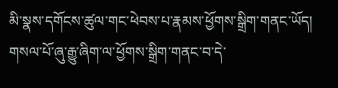མི་སྣས་དགོངས་ཚུལ་གང་ཕེབས་པ་རྣམས་ཕྱོགས་སྒྲིག་གནང་ཡོད། གསལ་པོ་ཞུ་རྒྱུ་ཞིག་ལ་ཕྱོགས་སྒྲིག་གནང་བ་དེ་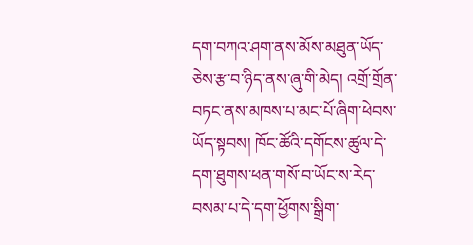དག་བཀའ་ཤག་ནས་མོས་མཐུན་ཡོད་ཅེས་རྩ་བ་ཉིད་ནས་ཞུ་གི་མེད། འགྲོ་གྲོན་བཏང་ནས་མཁས་པ་མང་པོ་ཞིག་ཕེབས་ཡོད་སྟབས། ཁོང་ཚོའི་དགོངས་ཚུལ་དེ་དག་ཐུགས་ཕན་གསོ་བ་ཡོང་ས་རེད་བསམ་པ་དེ་དག་ཕྱོགས་སྒྲིག་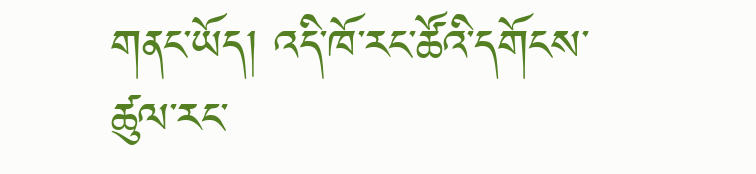གནང་ཡོད། འདི་ཁོ་རང་ཚོའི་དགོངས་ཚུལ་རང་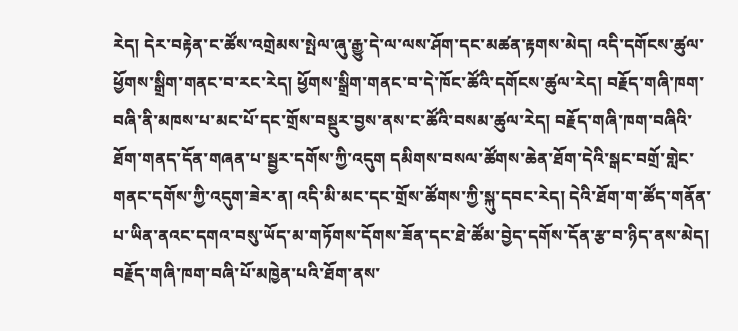རེད། དེར་བརྟེན་ང་ཚོས་འགྲེམས་སྤེལ་ཞུ་རྒྱུ་དེ་ལ་ལས་ཤོག་དང་མཚན་རྟགས་མེད། འདི་དགོངས་ཚུལ་ཕྱོགས་སྒྲིག་གནང་བ་རང་རེད། ཕྱོགས་སྒྲིག་གནང་བ་དེ་ཁོང་ཚོའི་དགོངས་ཚུལ་རེད། བརྗོད་གཞི་ཁག་བཞི་ནི་མཁས་པ་མང་པོ་དང་གྲོས་བསྡུར་བྱས་ནས་ང་ཚོའི་བསམ་ཚུལ་རེད། བརྗོད་གཞི་ཁག་བཞིའི་ཐོག་གནད་དོན་གཞན་པ་སྦྱར་དགོས་ཀྱི་འདུག དམིགས་བསལ་ཚོགས་ཆེན་ཐོག་དེའི་སྒང་བགྲོ་གླེང་གནང་དགོས་ཀྱི་འདུག་ཟེར་ན། འདི་མི་མང་དང་གྲོས་ཚོགས་ཀྱི་སྐུ་དབང་རེད། དེའི་ཐོག་ག་ཚོད་གནོན་པ་ཡིན་ནའང་དགའ་བསུ་ཡོད་མ་གཏོགས་དོགས་ཟོན་དང་ཐེ་ཚོམ་བྱེད་དགོས་དོན་རྩ་བ་ཉིད་ནས་མེད། བརྗོད་གཞི་ཁག་བཞི་པོ་མཁྱེན་པའི་ཐོག་ནས་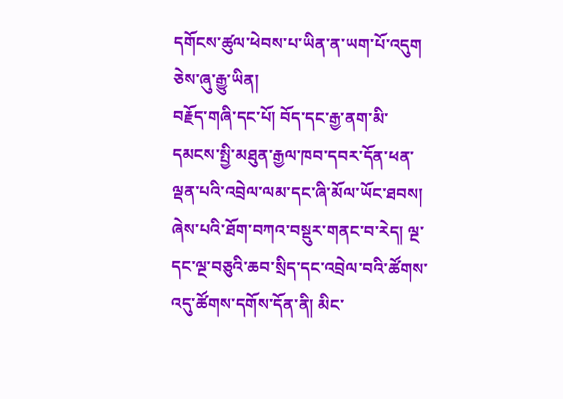དགོངས་ཚུལ་ཕེབས་པ་ཡིན་ན་ཡག་པོ་འདུག ཅེས་ཞུ་རྒྱུ་ཡིན།
བརྗོད་གཞི་དང་པོ། བོད་དང་རྒྱ་ནག་མི་དམངས་སྤྱི་མཐུན་རྒྱལ་ཁབ་དབར་དོན་ཕན་ལྡན་པའི་འབྲེལ་ལམ་དང་ཞི་མོལ་ཡོང་ཐབས། ཞེས་པའི་ཐོག་བཀའ་བསྡུར་གནང་བ་རེད། ལྔ་དང་ལྔ་བཅུའི་ཆབ་སྲིད་དང་འབྲེལ་བའི་ཚོགས་འདུ་ཚོགས་དགོས་དོན་ནི། མིང་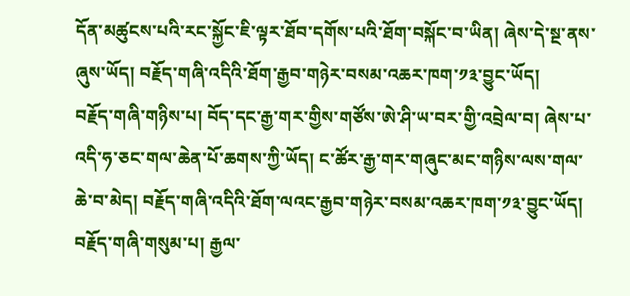དོན་མཚུངས་པའི་རང་སྐྱོང་ཇི་ལྟར་ཐོབ་དགོས་པའི་ཐོག་བསྐོང་བ་ཡིན། ཞེས་དེ་སྔ་ནས་ཞུས་ཡོད། བརྗོད་གཞི་འདིའི་ཐོག་རྒྱབ་གཉེར་བསམ་འཆར་ཁག་༡༣་བྱུང་ཡོད།
བརྗོད་གཞི་གཉིས་པ། བོད་དང་རྒྱ་གར་གྱིས་གཙོས་ཨེ་ཤི་ཡ་བར་གྱི་འབྲེལ་བ། ཞེས་པ་འདི་ཧ་ཅང་གལ་ཆེན་པོ་ཆགས་ཀྱི་ཡོད། ང་ཚོར་རྒྱ་གར་གཞུང་མང་གཉིས་ལས་གལ་ཆེ་བ་མེད། བརྗོད་གཞི་འདིའི་ཐོག་ལའང་རྒྱབ་གཉེར་བསམ་འཆར་ཁག་༡༣་བྱུང་ཡོད།
བརྗོད་གཞི་གསུམ་པ། རྒྱལ་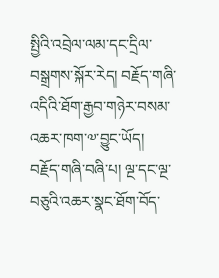སྤྱིའི་འབྲེལ་ལམ་དང་དྲིལ་བསྒྲགས་སྐོར་རེད། བརྗོད་གཞི་འདིའི་ཐོག་རྒྱབ་གཉེར་བསམ་འཆར་ཁག་༧་བྱུང་ཡོད།
བརྗོད་གཞི་བཞི་པ། ལྔ་དང་ལྔ་བཅུའི་འཆར་སྣང་ཐོག་བོད་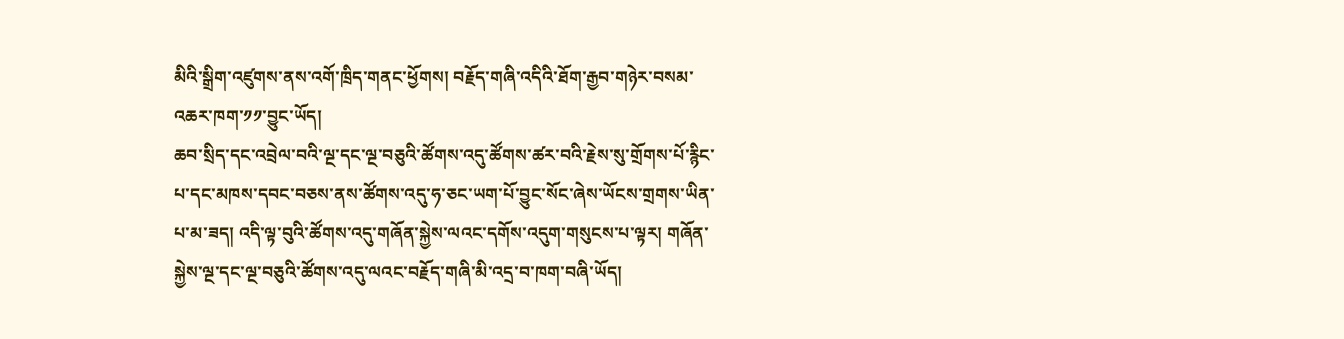མིའི་སྒྲིག་འཛུགས་ནས་འགོ་ཁྲིད་གནང་ཕྱོགས། བརྗོད་གཞི་འདིའི་ཐོག་རྒྱབ་གཉེར་བསམ་འཆར་ཁག་༡༡་བྱུང་ཡོད།
ཆབ་སྲིད་དང་འབྲེལ་བའི་ལྔ་དང་ལྔ་བཅུའི་ཚོགས་འདུ་ཚོགས་ཚར་བའི་རྗེས་སུ་གྲོགས་པོ་རྙིང་པ་དང་མཁས་དབང་བཅས་ནས་ཚོགས་འདུ་ཧ་ཅང་ཡག་པོ་བྱུང་སོང་ཞེས་ཡོངས་གྲགས་ཡིན་པ་མ་ཟད། འདི་ལྟ་བུའི་ཚོགས་འདུ་གཞོན་སྐྱེས་ལའང་དགོས་འདུག་གསུངས་པ་ལྟར། གཞོན་སྐྱེས་ལྔ་དང་ལྔ་བཅུའི་ཚོགས་འདུ་ལའང་བརྗོད་གཞི་མི་འདྲ་བ་ཁག་བཞི་ཡོད།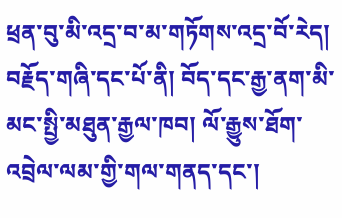ཕྲན་བུ་མི་འདྲ་བ་མ་གཏོགས་འདྲ་བོ་རེད།
བརྗོད་གཞི་དང་པོ་ནི། བོད་དང་རྒྱ་ནག་མི་མང་སྤྱི་མཐུན་རྒྱལ་ཁབ། ལོ་རྒྱུས་ཐོག་འབྲེལ་ལམ་གྱི་གལ་གནད་དང་།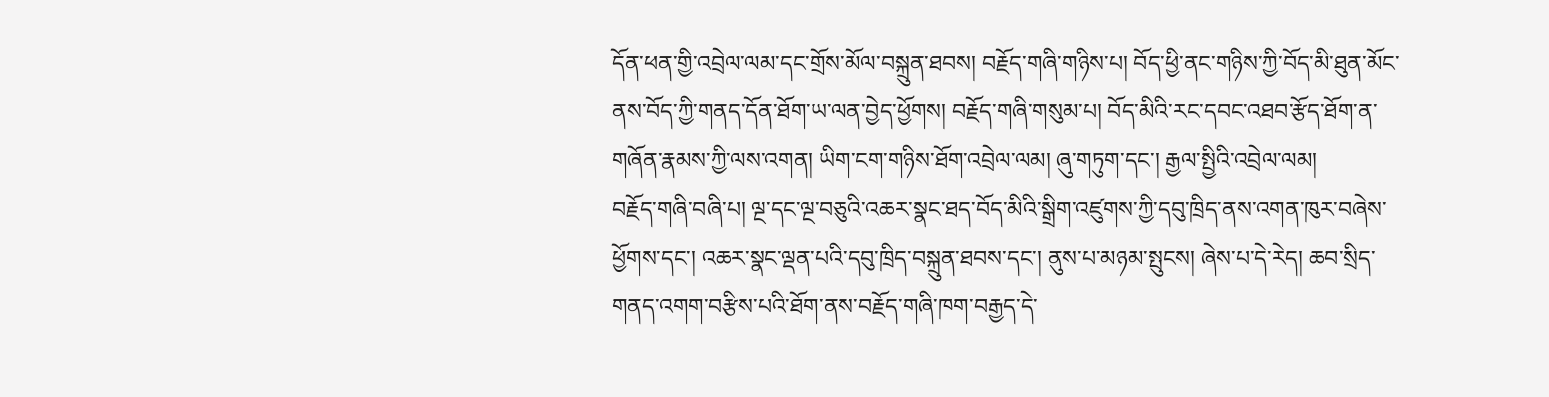དོན་ཕན་གྱི་འབྲེལ་ལམ་དང་གྲོས་མོལ་བསྐྲུན་ཐབས། བརྗོད་གཞི་གཉིས་པ། བོད་ཕྱི་ནང་གཉིས་ཀྱི་བོད་མི་ཐུན་མོང་ནས་བོད་ཀྱི་གནད་དོན་ཐོག་ཡ་ལན་བྱེད་ཕྱོགས། བརྗོད་གཞི་གསུམ་པ། བོད་མིའི་རང་དབང་འཐབ་རྩོད་ཐོག་ན་གཞོན་རྣམས་ཀྱི་ལས་འགན། ཡིག་ངག་གཉིས་ཐོག་འབྲེལ་ལམ། ཞུ་གཏུག་དང་། རྒྱལ་སྤྱིའི་འབྲེལ་ལམ།
བརྗོད་གཞི་བཞི་པ། ལྔ་དང་ལྔ་བཅུའི་འཆར་སྣང་ཐད་བོད་མིའི་སྒྲིག་འཛུགས་ཀྱི་དབུ་ཁྲིད་ནས་འགན་ཁུར་བཞེས་ཕྱོགས་དང་། འཆར་སྣང་ལྡན་པའི་དབུ་ཁྲིད་བསྐྲུན་ཐབས་དང་། ནུས་པ་མཉམ་སྤུངས། ཞེས་པ་དེ་རེད། ཆབ་སྲིད་གནད་འགག་བརྩིས་པའི་ཐོག་ནས་བརྗོད་གཞི་ཁག་བརྒྱད་དེ་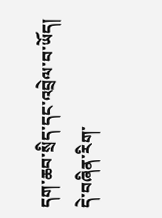དག་ཆབ་སྲིད་དང་འབྲེལ་བ་ཡོད། དེ་བཞིན་རིག་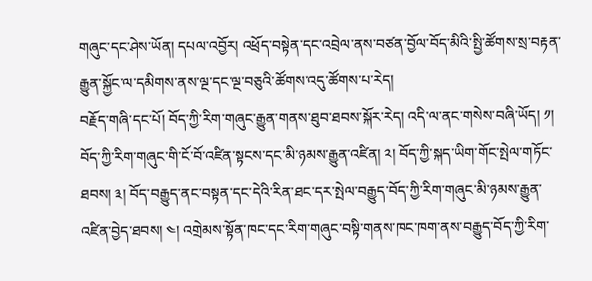གཞུང་དང་ཤེས་ཡོན། དཔལ་འབྱོར། འཕྲོད་བསྟེན་དང་འབྲེལ་ནས་བཙན་བྱོལ་བོད་མིའི་སྤྱི་ཚོགས་སྲ་བརྟན་རྒྱུན་སྐྱོང་ལ་དམིགས་ནས་ལྔ་དང་ལྔ་བཅུའི་ཚོགས་འདུ་ཚོགས་པ་རེད།
བརྗོད་གཞི་དང་པོ། བོད་ཀྱི་རིག་གཞུང་རྒྱུན་གནས་ཐུབ་ཐབས་སྐོར་རེད། འདི་ལ་ནང་གསེས་བཞི་ཡོད། ༡། བོད་ཀྱི་རིག་གཞུང་གི་ངོ་བོ་འཛིན་སྟངས་དང་མི་ཉམས་རྒྱུན་འཛིན། ༢། བོད་ཀྱི་སྐད་ཡིག་གོང་སྤེལ་གཏོང་ཐབས། ༣། བོད་བརྒྱུད་ནང་བསྟན་དང་དེའི་རིན་ཐང་དར་སྤེལ་བརྒྱུད་བོད་ཀྱི་རིག་གཞུང་མི་ཉམས་རྒྱུན་འཛིན་བྱེད་ཐབས། ༤། འགྲེམས་སྟོན་ཁང་དང་རིག་གཞུང་བསྟི་གནས་ཁང་ཁག་ནས་བརྒྱུད་བོད་ཀྱི་རིག་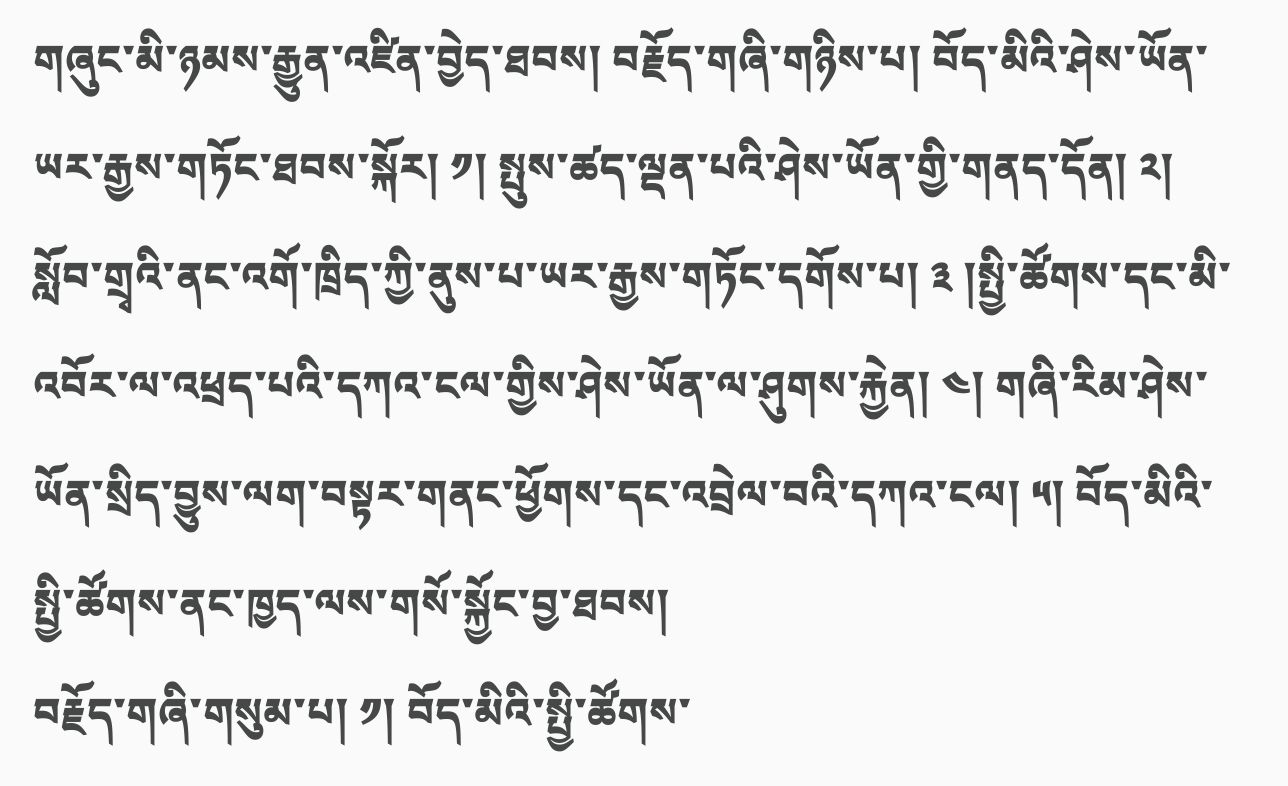གཞུང་མི་ཉམས་རྒྱུན་འཛིན་བྱེད་ཐབས། བརྗོད་གཞི་གཉིས་པ། བོད་མིའི་ཤེས་ཡོན་ཡར་རྒྱས་གཏོང་ཐབས་སྐོར། ༡། སྤུས་ཚད་ལྡན་པའི་ཤེས་ཡོན་གྱི་གནད་དོན། ༢། སློབ་གྲྭའི་ནང་འགོ་ཁྲིད་ཀྱི་ནུས་པ་ཡར་རྒྱས་གཏོང་དགོས་པ། ༣ །སྤྱི་ཚོགས་དང་མི་འབོར་ལ་འཕྲད་པའི་དཀའ་ངལ་གྱིས་ཤེས་ཡོན་ལ་ཤུགས་རྐྱེན། ༤། གཞི་རིམ་ཤེས་ཡོན་སྲིད་བྱུས་ལག་བསྟར་གནང་ཕྱོགས་དང་འབྲེལ་བའི་དཀའ་ངལ། ༥། བོད་མིའི་སྤྱི་ཚོགས་ནང་ཁྱད་ལས་གསོ་སྐྱོང་བྱ་ཐབས།
བརྗོད་གཞི་གསུམ་པ། ༡། བོད་མིའི་སྤྱི་ཚོགས་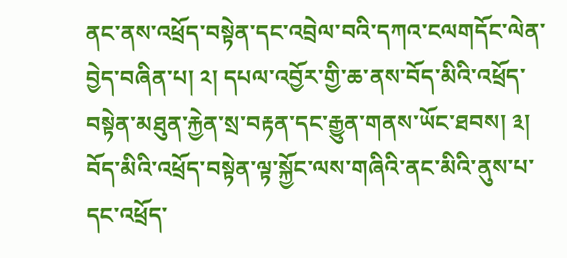ནང་ནས་འཕྲོད་བསྟེན་དང་འབྲེལ་བའི་དཀའ་ངལགདོང་ལེན་བྱེད་བཞིན་པ། ༢། དཔལ་འབྱོར་གྱི་ཆ་ནས་བོད་མིའི་འཕྲོད་བསྟེན་མཐུན་རྐྱེན་སྲ་བརྟན་དང་རྒྱུན་གནས་ཡོང་ཐབས། ༣། བོད་མིའི་འཕྲོད་བསྟེན་ལྟ་སྐྱོང་ལས་གཞིའི་ནང་མིའི་ནུས་པ་དང་འཕྲོད་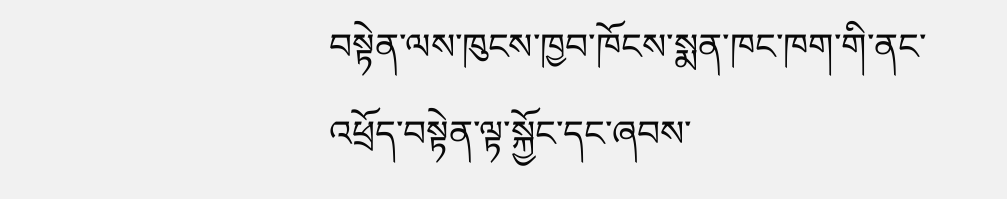བསྟེན་ལས་ཁུངས་ཁྱབ་ཁོངས་སྨན་ཁང་ཁག་གི་ནང་འཕྲོད་བསྟེན་ལྟ་སྐྱོང་དང་ཞབས་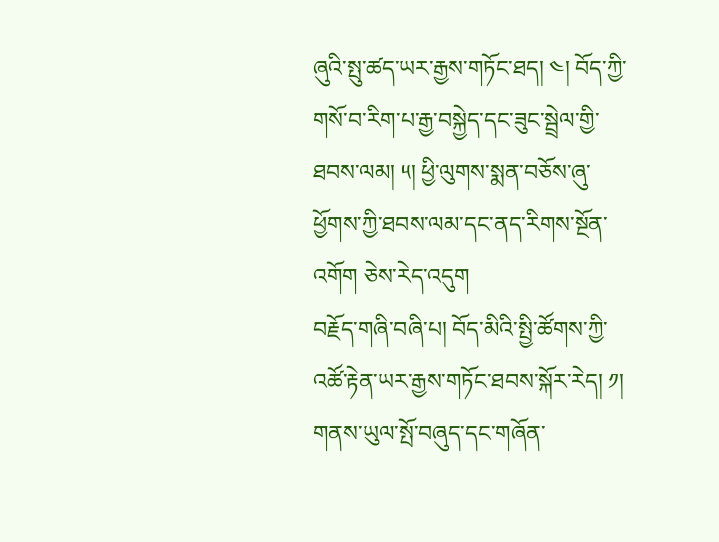ཞུའི་སྤུ་ཚད་ཡར་རྒྱས་གཏོང་ཐད། ༤། བོད་ཀྱི་གསོ་བ་རིག་པ་རྒྱ་བསྐྱེད་དང་ཟུང་སྦྲེལ་གྱི་ཐབས་ལམ། ༥། ཕྱི་ལུགས་སྨན་བཅོས་ཞུ་ཕྱོགས་ཀྱི་ཐབས་ལམ་དང་ནད་རིགས་སྔོན་འགོག ཅེས་རེད་འདུག
བརྗོད་གཞི་བཞི་པ། བོད་མིའི་སྤྱི་ཚོགས་ཀྱི་འཚོ་རྟེན་ཡར་རྒྱས་གཏོང་ཐབས་སྐོར་རེད། ༡། གནས་ཡུལ་སྤོ་བཞུད་དང་གཞོན་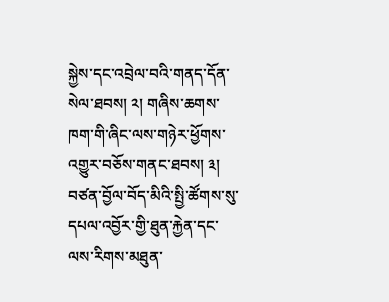སྐྱེས་དང་འབྲེལ་བའི་གནད་དོན་སེལ་ཐབས། ༢། གཞིས་ཆགས་ཁག་གི་ཞིང་ལས་གཉེར་ཕྱོགས་འགྱུར་བཅོས་གནང་ཐབས། ༣། བཙན་བྱོལ་བོད་མིའི་སྤྱི་ཚོགས་སུ་དཔལ་འབྱོར་གྱི་ཐུན་རྐྱེན་དང་ལས་རིགས་མཐུན་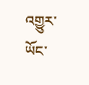འགྱུར་ཡོང་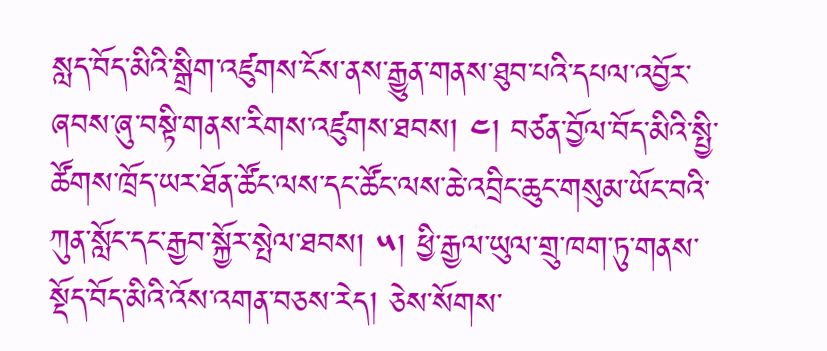སླད་བོད་མིའི་སྒྲིག་འཛུགས་ངོས་ནས་རྒྱུན་གནས་ཐུབ་པའི་དཔལ་འབྱོར་ཞབས་ཞུ་བསྟི་གནས་རིགས་འཛུགས་ཐབས། ༤། བཙན་བྱོལ་བོད་མིའི་སྤྱི་ཚོགས་ཁྲོད་ཡར་ཐོན་ཚོང་ལས་དང་ཚོང་ལས་ཆེ་འབྲིང་ཆུང་གསུམ་ཡོང་བའི་ཀུན་སློང་དང་རྒྱབ་སྐྱོར་སྤེལ་ཐབས། ༥། ཕྱི་རྒྱལ་ཡུལ་གྲུ་ཁག་ཏུ་གནས་སྡོད་བོད་མིའི་འོས་འགན་བཅས་རེད། ཅེས་སོགས་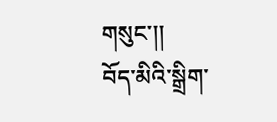གསུང་།།
བོད་མིའི་སྒྲིག་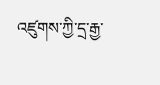འཛུགས་ཀྱི་དྲ་རྒྱ་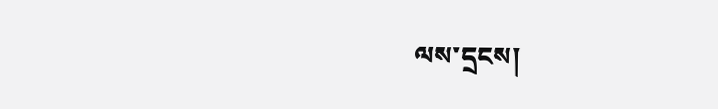ལས་དྲངས།